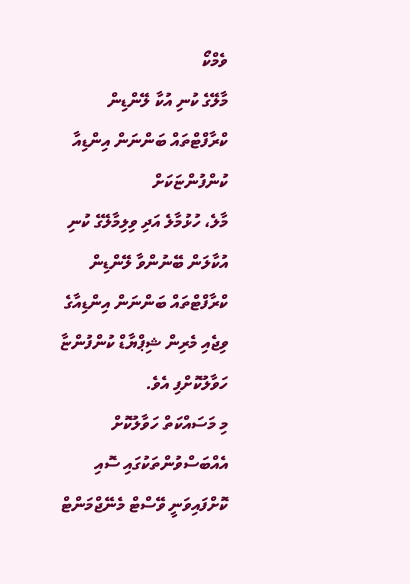ވެމްކޯ
މާލޭގެ ކުނި އުކާ ލޭންޑިން ކްރާފްޓްތައް ބަންނަން އިންޑިއާ ކުންފުންޏަކަށް
މާލެ، ހުޅުމާލެ އަދި ވިލިމާލޭގެ ކުނި އުކާލަން ބޭނުންވާ ލޭންޑިން ކްރާފްޓްތައް ބަންނަން އިންޑިއާގެ ވިޖެއި މެރިން ޝިޕްޔާޑް ކުންފުންޏާ ހަވާލުކޮށްފި އެވެ.
މި މަސައްކަތް ހަވާލުކޮށް އެއްބަސްވުންތަކުގައި ސޮއި ކޮށްފައިވަނީ ވޭސްޓް މެނޭޖްމަންޓް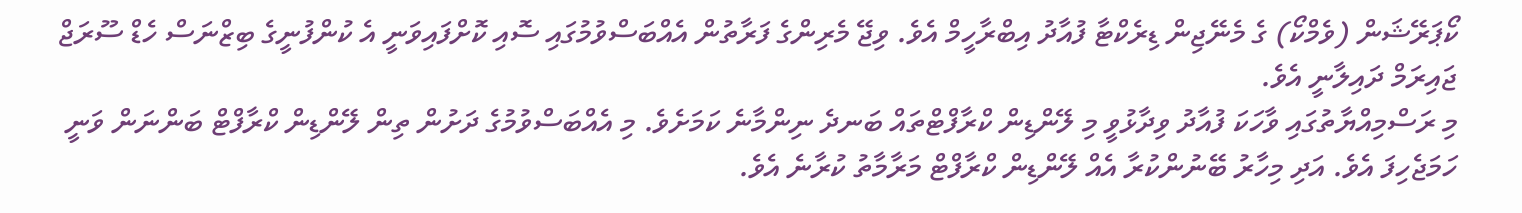ކޯޕަރޭޝަން (ވެމްކޯ) ގެ މެނޭޖިން ޑިރެކްޓާ ފުއާދު އިބްރާހީމް އެވެ. ވިޖޭ މެރިންގެ ފަރާތުން އެއްބަސްވުމުގައި ސޮއި ކޮށްފައިވަނީ އެ ކުންފުނީގެ ބިޒްނަސް ހެޑް ސޫރަޖް ޖައިރަމް ދައިލާނީ އެވެ.
މި ރަސްމިއްޔާތުގައި ވާހަކަ ފުއާދު ވިދާޅުވީ މި ލޭންޑިން ކްރާފްޓްތައް ބަނދެ ނިންމާނެ ކަމަށެވެ. މި އެއްބަސްވުމުގެ ދަށުން ތިން ލޭންޑިން ކްރާފްޓް ބަންނަން ވަނީ ހަމަޖެހިފަ އެވެ. އަދި މިހާރު ބޭނުންކުރާ އެއް ލޭންޑިން ކްރާފްޓް މަރާމާތު ކުރާނެ އެވެ.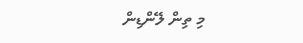މި ތިން ލޭންޑިން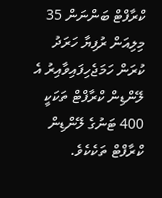ކްރާފްޓް ބަންނަން 35 މިލިއަން ރުފިޔާ ހަރަދު ކުރަން ހަމަޖެހިފައިވާއިރު އެ ލޭންޑިން ކްރާފްޓް ތަކަކީ 400 ޓަނުގެ ލޭންޑިން ކްރާފްޓް ތަކެކެވެ.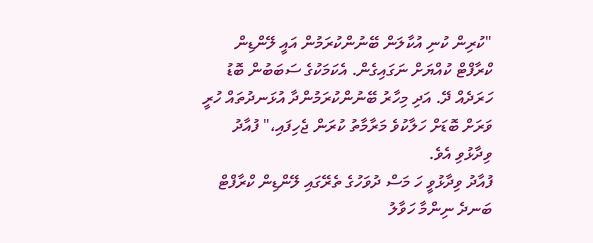"ކުރިން ކުނި އުކާލަން ބޭނުންކުރަމުން އައީ ލޭންޑިން ކްރާފްޓް ކުއްޔަށް ނަގައިގެން. އެކަމަކުގެ ސަބަބުން ބޮޑު ހަރަދެއް ދޭ. އަދި މިހާރު ބޭނުންކުރަމުންދާ އުޅަނދުތައް ހުރީ ވަރަށް ބޮޑަށް ހަލާކުވެ މަރާމާތު ކުރަން ޖެހިފައި،" ފުއާދު ވިދާޅުވި އެވެ.
ފުއާދު ވިދާޅުވީ ހަ މަސް ދުވަހުގެ ތެރޭގައި ލޭންޑިން ކްރާފްޓް ބަނދެ ނިންމާ ހަވާލު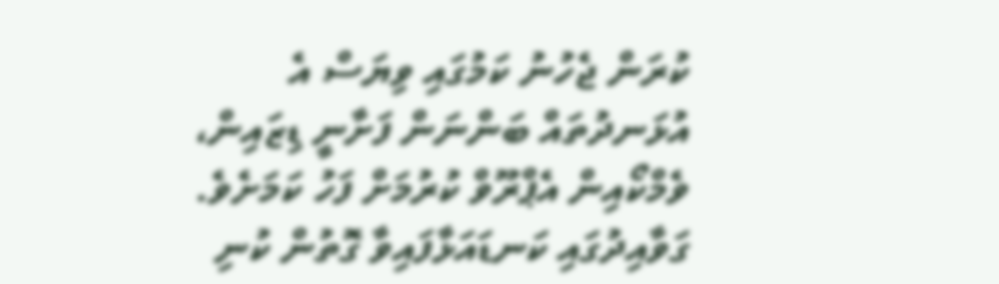ކުރަން ޖެހުނު ކަމުގައި ވިޔަސް އެ އުޅަނދުތައް ބަންނަން ފަށާނީ ޑިޒައިން، ވެމްކޯއިން އެޕްރޫވް ކުރުމަށް ފަހު ކަމަށެވެ.
ގަވާއިދުގައި ކަނޑައަޅާފައިވާ ގޮތުން ކުނި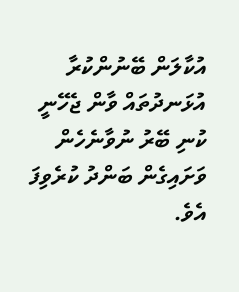އުކާލަން ބޭނުންކުރާ އުޅަނދުތައް ވާން ޖެހޭނީ ކުނި ބޭރު ނުވާނެހެން ވަށައިގެން ބަންދު ކުރެވިފަ އެވެ.